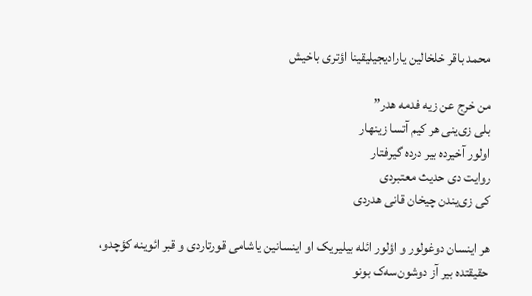محمد باقر خلخالین یارادیجیلیقینا اؤتری باخیش

من خرج عن زیه فدمه هدر”
بلی زی‌ینی هر کیم آتسا زینهار
اولور آخیرده بیر درده گیرفتار
روایت دی حدیث معتبردی
کی زی‌یندن چیخان قانی هدردی

هر اینسان دوغولور و اؤلور ائله بیلیریک او اینسانین یاشامی قورتاردی و قبر ائوینه کؤچدو،
حقیقتده بیر آز دوشون‌سه‌ک بونو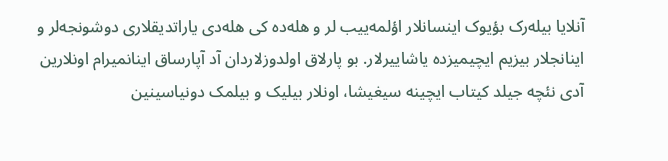آنلایا بیله‌رک بؤیوک اینسانلار اؤلمه‌ییب‌ لر و هله‌ده کی هله‌دی یاراتدیقلاری دوشونجه‌لر و اینانجلار بیزیم ایچیمیزده یاشاییرلار. بو پارلاق اولدوزلاردان آد آپارساق اینانمیرام اونلارین آدی نئچه جیلد کیتاب ایچینه سیغیشا، اونلار بیلیک و بیلمک دونیاسینین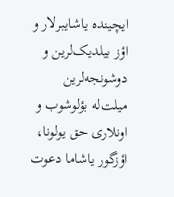ایچینده یاشایبرلار و اؤز بیلدیک‌لرین و دوشونجه‌لرین میلت‌له بؤلوشوب و اونلاری حق یولونا، اؤزگور یاشاما دعوت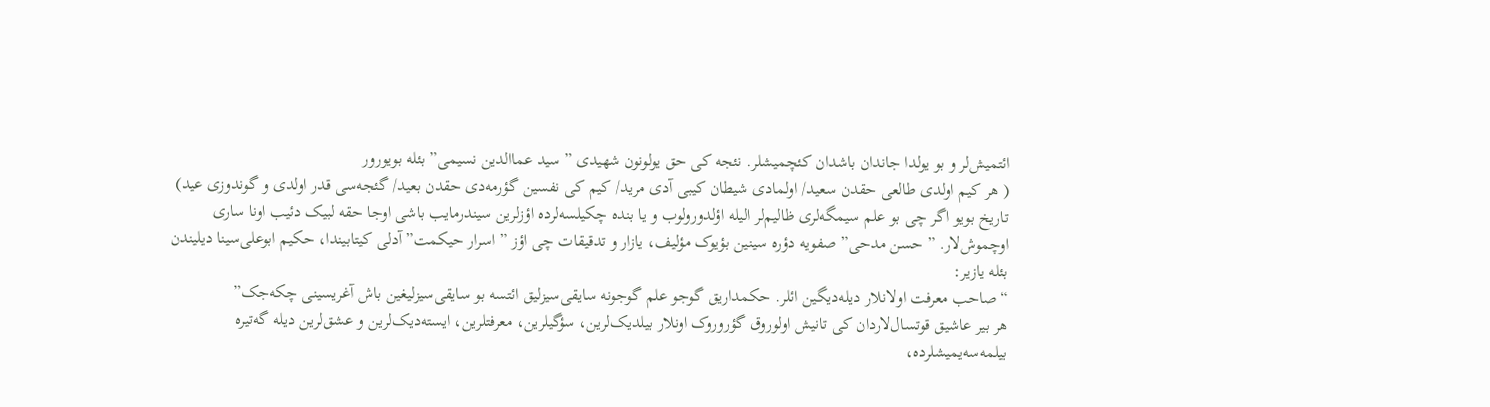ائتمیش‌لر و بو یولدا جاندان باشدان کئچمیشلر. نئجه کی حق یولونون شهیدی ‌” سید عماالدین نسیمی” بئله بویورور
( هر کیم اولدی طالعی حقدن سعید/ اولمادی شیطان کیبی آدی مرید/ کیم کی نفسین گؤرمه‌دی حقدن بعید/ گئجه‌سی قدر اولدی و گوندوزی عید)
تاریخ بویو اگر چی بو علم سیمگه‌لری ظالیم‌لر الیله اؤلدورولوب و یا بنده چکیلسه‌لرده اؤزلرین سیندرمایب باشی اوجا حقه لبیک دئیب اونا ساری اوچموش‌لار. ” حسن مدحی” صفویه دؤره سینین بؤیوک مؤلیف، یازار و تدقیقات چی اؤز ” اسرار حیکمت” آدلی کیتابیندا، حکیم ابو‌علی‌سینا دیلیندن بئله یازیر:
“صاحب معرفت اولانلار دیله‌دیگین ائلر. حکمداریق گوجو علم گوجونه سایقی‌سیزلیق ائتسه بو سایقی‌سیزلیغین باش آغریسینی چکه‌جک”
هر بیر عاشیق قوتسال‌لاردان کی تانیش اولوروق گؤروروک اونلار بیلدیک‌لرین، سؤگیلرین، معرفتلرین، ایسته‌دیک‌لرین و عشق‌لرین دیله گه‌تیره بیلمه‌سه‌یمیشلرده،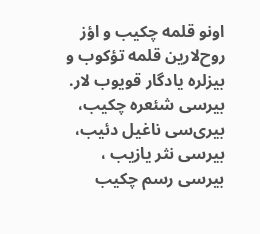اونو قلمه چکیب و اؤز روح‌لارین قلمه تؤکوب و بیزلره یادگار قویوب لار. بیرسی شئعره‌ چکیب، بیری‌سی ناغیل دئیب، بیرسی نثر یازیب ، بیرسی رسم چکیب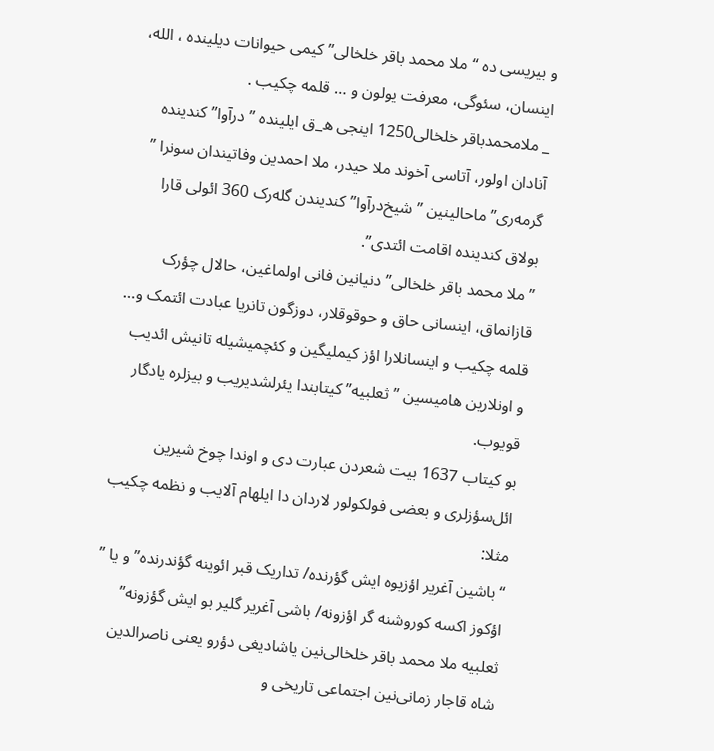و بیریسی ده “ملا محمد باقر خلخالی” کیمی حیوانات دیلینده ، الله، اینسان، سئوگی، معرفت یولون و … قلمه چکیب .
_ ملا‌محمد‌باقر خلخالی1250 اینجی ه_ق ایلینده ” درآوا” کندینده آنادان اولور، آتاسی آخوند ملا حیدر، ملا احمدین وفاتیندان سونرا ” گرمه‌ری” ماحالینین ” شیخ‌درآوا” کندیندن گله‌رک 360 ائولی قارا بولاق کندینده اقامت ائتدی”.
” ملا محمد باقر خلخالی” دنیانین فانی اولماغین، حالال چؤرک قازانماق، اینسانی حاق و حوقوقلار، دوزگون تانریا عبادت ائتمک و…
قلمه چکیب و اینسانلارا اؤز کیملیگین و کئچمیشیله تانیش ائدیب و اونلارین هامیسین ” ثعلبیه” کیتابندا یئرلشدیریب و بیزلره یادگار قویوب.
بو کیتاب 1637 بیت شعردن عبارت دی و اوندا چوخ شیرین ائل‌سؤزلری و بعضی فولکولور لاردان دا ایلهام آلایب و نظمه چکیب مثلا:
“باشین آغریر اؤزیوه ایش گؤرنده/ تداریک قبر ائوینه گؤندرنده” و یا ” اؤکوز اکسه کوروشنه گر اؤزونه/ باشی آغریر گلیر بو ایش گؤزونه”
ثعلبیه ملا محمد باقر خلخالی‌نین یاشادیغی دؤرو یعنی ناصرالدین شاه قاجار زمانی‌نین اجتماعی تاریخی و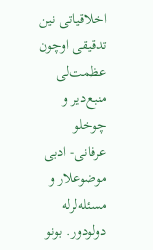اخلاقیاتی نین تدقیقی اوچون عظمت‌لی منبع‌دیر و چوخلو عرفانی- ادبی موضوعلار و مسئله‌لرله دولودور. بونو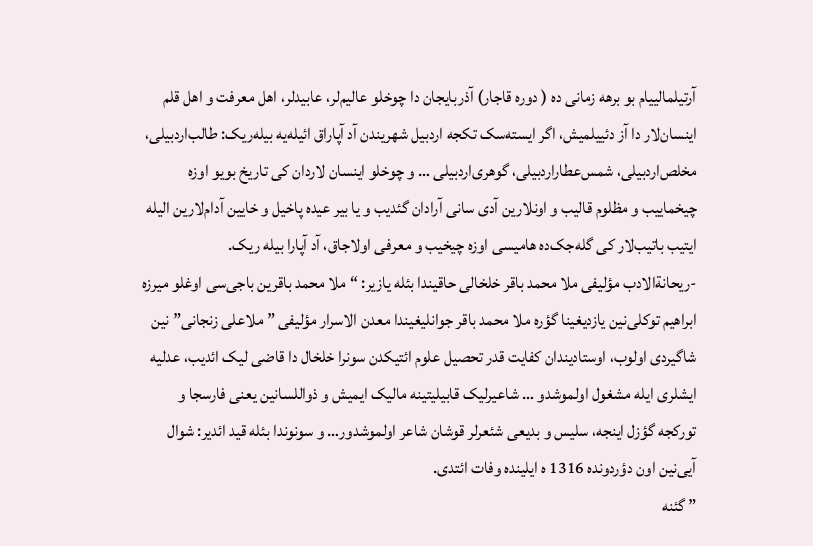آرتیلمالییام بو برهه زمانی ده ( دوره قاجار) آذربایجان دا چوخلو عالیم‌لر، عابیدلر، اهل معرفت و اهل قلم اینسان‌لار دا آز دئییلمیش، اگر ایسته‌سک تکجه اردبیل شهریندن آد آپاراق ائیله‌یه بیله‌ریک: طالب‌اردبیلی، مخلص‌اردبیلی، شمس‌عطار‌اردبیلی، گوهری‌اردبیلی … و چوخلو اینسان لاردان کی تاریخ بویو اوزه چیخماییب و مظلوم قالیب و اونلارین آدی سانی آرادان گئدیب و یا بیر عیده پاخیل و خایین آدام‌لارین الیله ایتیب باتیب‌لار کی گله‌جک‌ده هامیسی اوزه چیخیب و معرفی اولاجاق، آد آپارا بیله ریک.
-ریحانة‌الادب مؤلیفی ملا محمد باقر خلخالی حاقیندا بئله یازیر: “ملا محمد باقرین باجی‌سی اوغلو میرزه ابراهیم توکلی‌نین یازدیغینا گؤره ملا محمد باقر جوانلیغیندا معدن الاسرار مؤلیفی ” ملا‌علی زنجانی” نین شاگیردی اولوب، اوستادیندان کفایت قدر تحصیل علوم ائتیکدن سونرا خلخال دا قاضی لیک ائدیب، عدلیه ایشلری ایله مشغول اولموشدو … شاعیر‌لیک قابیلیتینه مالیک ایمیش و ذواللسانین یعنی فارسجا و تورکجه گؤزل اینجه، سلیس و بدیعی شئعرلر‌ قوشان شاعر اولموشدور… و سونوندا بئله قید ائدیر: شوال آیی‌نین اون دؤردونده 1316 ه ایلینده وفات ائتدی.
” گئنه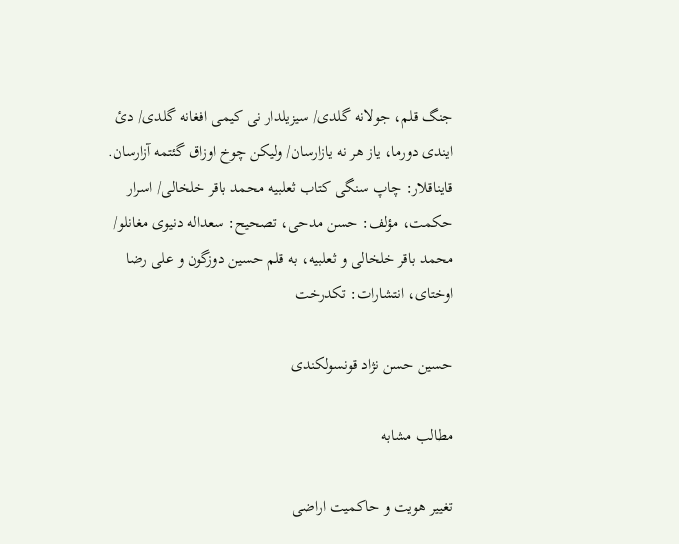جنگ قلم، جولانه گلدی/ سیزیلدار نی کیمی افغانه گلدی/ دئ ایندی دورما، یاز هر نه یازارسان/ ولیکن چوخ اوزاق گئتمه آزارسان.
قایناقلار: چاپ سنگی کتاب ثعلبیه محمد باقر خلخالی/ اسرار حکمت، مؤلف: حسن مدحی، تصحیح: سعداله دنیوی مغانلو/ محمد باقر خلخالی و ثعلبیه، به قلم حسین دوزگون و علی رضا اوختای، انتشارات: تکدرخت

حسین حسن نژاد قونسولکندی

مطالب مشابه

تغییر هویت و حاکمیت اراضی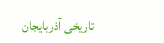تاریخی آذربایجان